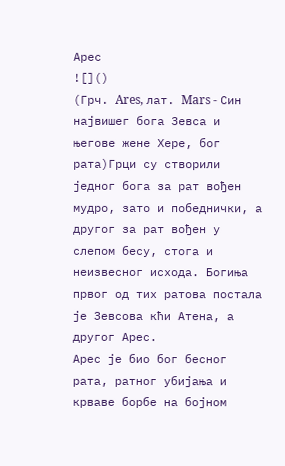Aрес
![]()
(Грч. Ares, лат. Mars - Син највишег бога Зевса и његове жене Хере, бог рата)Грци су створили једног бога за рат вођен мудро, зато и победнички, а другог за рат вођен у слепом бесу, стога и неизвесног исхода. Богиња првог од тих ратова постала је Зевсова кћи Атена, а другог Арес.
Арес је био бог бесног рата, ратног убијања и крваве борбе на бојном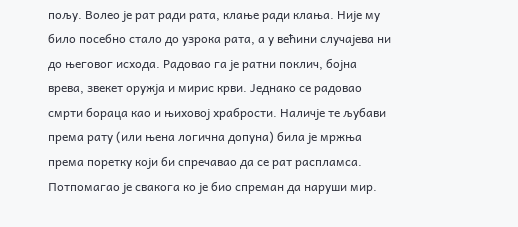пољу. Волео је рат ради рата, клање ради клања. Није му било посебно стало до узрока рата, а у већини случајева ни до његовог исхода. Радовао га је ратни поклич, бојна врева, звекет оружја и мирис крви. Једнако се радовао смрти бораца као и њиховој храбрости. Наличје те љубави према рату (или њена логична допуна) била је мржња према поретку који би спречавао да се рат распламса. Потпомагао је свакога ко је био спреман да наруши мир.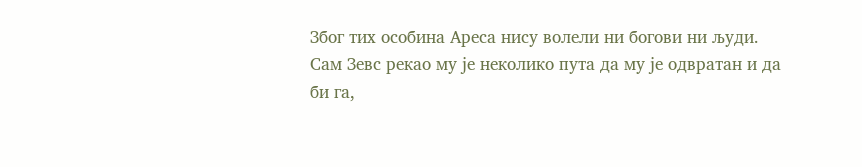Због тих особина Ареса нису волели ни богови ни људи. Сам Зевс рекао му је неколико пута да му је одвратан и да би га,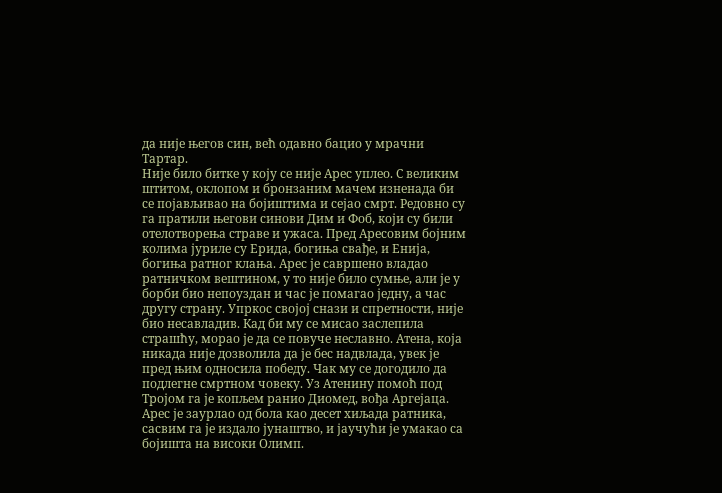да није његов син, већ одавно бацио у мрачни Тартар.
Није било битке у коју се није Арес уплео. С великим штитом, оклопом и бронзаним мачем изненада би се појављивао на бојиштима и сејао смрт. Редовно су га пратили његови синови Дим и Фоб, који су били отелотворења страве и ужаса. Пред Аресовим бојним колима јуриле су Ерида, богиња свађе, и Енија, богиња ратног клања. Арес је савршено владао ратничком вештином, у то није било сумње, али је у борби био непоуздан и час је помагао једну, а час другу страну. Упркос својој снази и спретности, није био несавладив. Кад би му се мисао заслепила страшћу, морао је да се повуче неславно. Атена, која никада није дозволила да је бес надвлада, увек је пред њим односила победу. Чак му се догодило да подлегне смртном човеку. Уз Атенину помоћ под Тројом га је копљем ранио Диомед, вођа Аргејаца. Арес је заурлао од бола као десет хиљада ратника, сасвим га је издало јунаштво, и јаучући је умакао са бојишта на високи Олимп.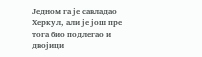Једном га је савладао Херкул, али је још пре тога био подлегао и двојици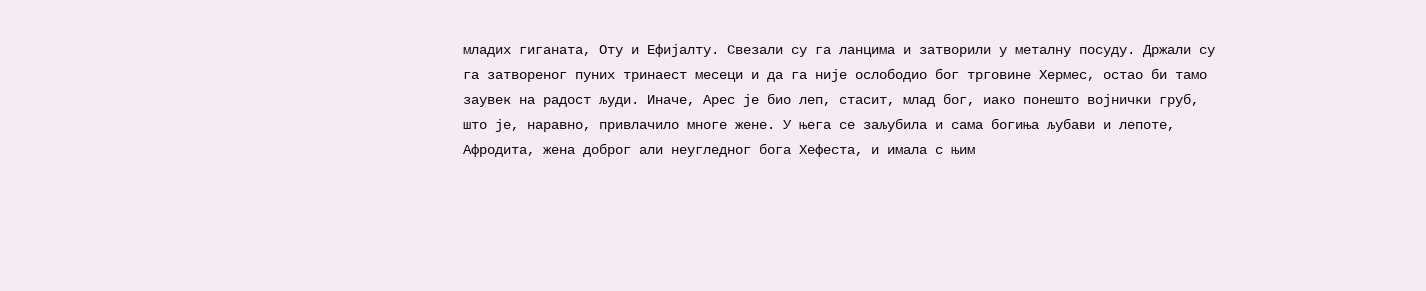младих гиганата, Оту и Ефијалту. Свезали су га ланцима и затворили у металну посуду. Држали су га затвореног пуних тринаест месеци и да га није ослободио бог трговине Хермес, остао би тамо заувек на радост људи. Иначе, Арес је био леп, стасит, млад бог, иако понешто војнички груб, што је, наравно, привлачило многе жене. У њега се заљубила и сама богиња љубави и лепоте, Афродита, жена доброг али неугледног бога Хефеста, и имала с њим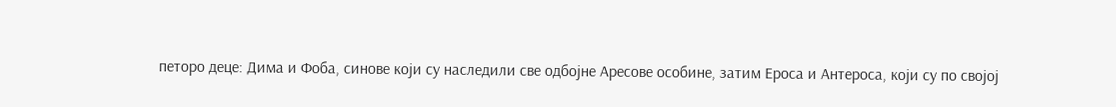петоро деце: Дима и Фоба, синове који су наследили све одбојне Аресове особине, затим Ероса и Антероса, који су по својој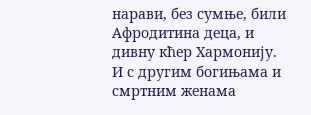нарави, без сумње, били Афродитина деца, и дивну кћер Хармонију. И с другим богињама и смртним женама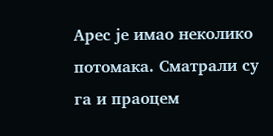Арес је имао неколико потомака. Сматрали су га и праоцем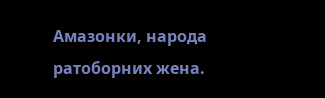Амазонки, народа ратоборних жена.